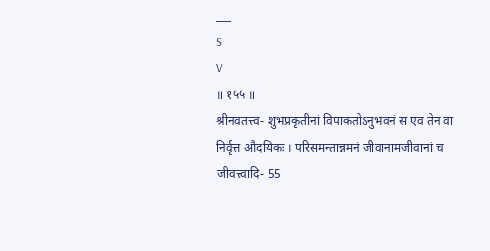___
S
V
॥ १५५ ॥
श्रीनवतत्त्व- शुभप्रकृतीनां विपाकतोऽनुभवनं स एव तेन वा निर्वृत्त औदयिकः । परिसमन्तान्नमनं जीवानामजीवानां च जीवत्त्वादि- 55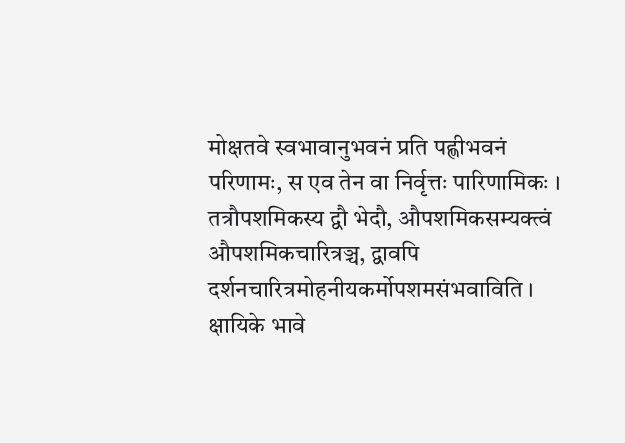मोक्षतवे स्वभावानुभवनं प्रति पह्णीभवनं परिणामः, स एव तेन वा निर्वृत्तः पारिणामिकः । तत्रौपशमिकस्य द्वौ भेदौ, औपशमिकसम्यक्त्वं औपशमिकचारित्रञ्च, द्वावपि दर्शनचारित्रमोहनीयकर्मोपशमसंभवाविति । क्षायिके भावे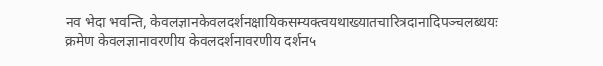नव भेदा भवन्ति, केवलज्ञानकेवलदर्शनक्षायिकसम्यक्त्वयथाख्यातचारित्रदानादिपञ्चलब्धयः क्रमेण केवलज्ञानावरणीय केवलदर्शनावरणीय दर्शन५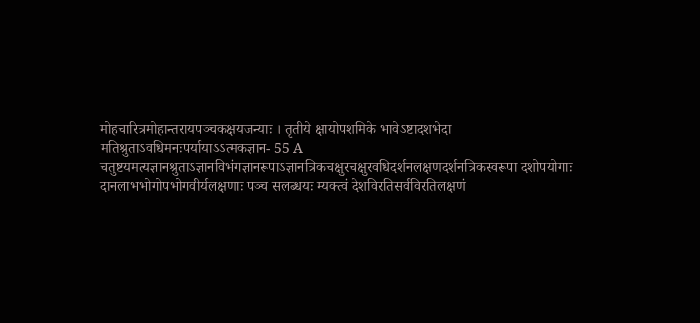मोहचारित्रमोहान्तरायपञ्चकक्षयजन्याः । तृतीये क्षायोपशमिके भावेऽष्टादशभेदा मतिश्रुताऽवधिमनःपर्यायाऽऽत्मकज्ञान- 55 A चतुष्टयमत्यज्ञानश्रुताऽज्ञानविभंगज्ञानरूपाऽज्ञानत्रिकचक्षुरचक्षुरवधिदर्शनलक्षणदर्शनत्रिकस्वरूपा दशोपयोगाः दानलाभभोगोपभोगवीर्यलक्षणाः पञ्च सलब्धयः म्यक्त्वं देशविरतिसर्वविरतिलक्षणं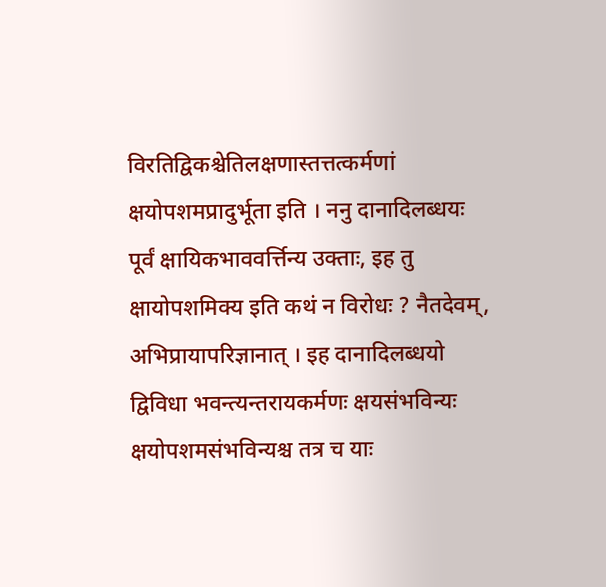विरतिद्विकश्चेतिलक्षणास्तत्तत्कर्मणां क्षयोपशमप्रादुर्भूता इति । ननु दानादिलब्धयः पूर्वं क्षायिकभाववर्त्तिन्य उक्ताः, इह तु क्षायोपशमिक्य इति कथं न विरोधः ? नैतदेवम्, अभिप्रायापरिज्ञानात् । इह दानादिलब्धयो द्विविधा भवन्त्यन्तरायकर्मणः क्षयसंभविन्यः क्षयोपशमसंभविन्यश्च तत्र च याः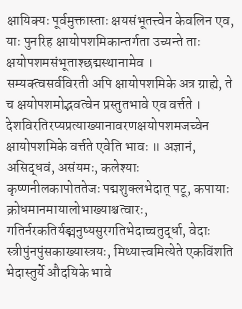क्षायिक्यः पूर्वमुक्तास्ताः क्षयसंभूतत्त्वेन केवलिन एव, याः पुनरिह क्षायोपशमिकान्तर्गता उच्यन्ते ताः क्षयोपशमसंभूताश्छद्मस्थानामेव । सम्यक्त्वसर्वविरती अपि क्षायोपशमिके अत्र ग्राह्ये, ते च क्षयोपशमोद्भवत्वेन प्रस्तुतभावे एव वर्त्तते । देशविरतिरप्यप्रत्याख्यानावरणक्षयोपशमजच्वेन क्षायोपशमिके वर्त्तते एवेति भावः ॥ अज्ञानं, असिद्धवं, असंयमः, कलेश्याः कृष्णनीलकापोततेजः पद्मशुक्लभेदात् पटू, कपायाः क्रोधमानमायालोभाख्याश्चत्वारः, गतिर्नरकतिर्यङ्मनुष्यसुरगतिभेदाच्चतुर्द्धा, वेदाः स्त्रीपुंनपुंसकाख्यास्त्रयः, मिथ्यात्त्वमित्येते एकविंशति भेदास्तुर्ये औदयिके भावे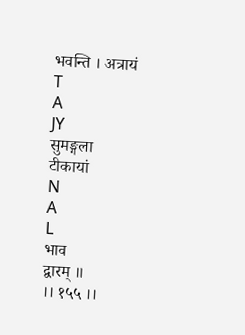भवन्ति । अत्रायं
T
A
JY
सुमङ्गला
टीकायां
N
A
L
भाव
द्वारम् ॥
।। १५५ ।।